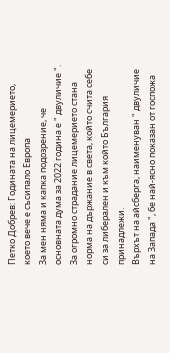Петко Добрев: Годината на лицемерието, което вече е съсипало Европа
За мен няма и капка подозрение, че основната дума за 2022 година е " двуличие ". За огромно страдание лицемерието стана норма на държание в света, който счита себе си за либерален и към който България принадлежи.
Върхът на айсберга, наименуван " двуличие на Запада ", бе най-ясно показан от госпожа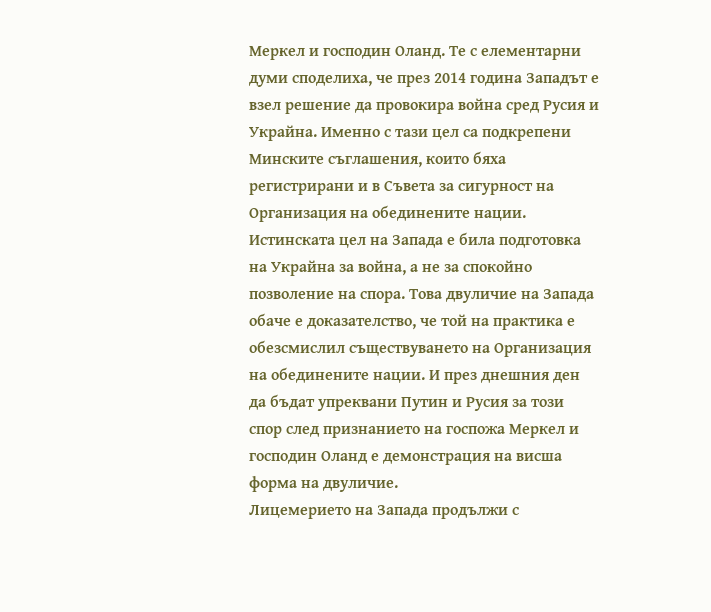Меркел и господин Оланд. Те с елементарни думи споделиха, че през 2014 година Западът е взел решение да провокира война сред Русия и Украйна. Именно с тази цел са подкрепени Минските съглашения, които бяха регистрирани и в Съвета за сигурност на Организация на обединените нации.
Истинската цел на Запада е била подготовка на Украйна за война, а не за спокойно позволение на спора. Това двуличие на Запада обаче е доказателство, че той на практика е обезсмислил съществуването на Организация на обединените нации. И през днешния ден да бъдат упреквани Путин и Русия за този спор след признанието на госпожа Меркел и господин Оланд е демонстрация на висша форма на двуличие.
Лицемерието на Запада продължи с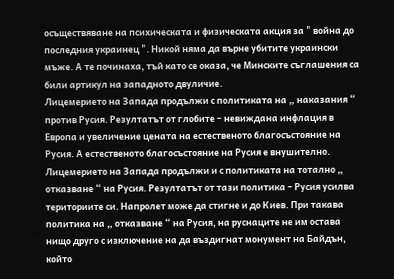осъществяване на психическата и физическата акция за " война до последния украинец ". Никой няма да върне убитите украински мъже. А те починаха, тъй като се оказа, че Минските съглашения са били артикул на западното двуличие.
Лицемерието на Запада продължи с политиката на „ наказания “ против Русия. Резултатът от глобите – невиждана инфлация в Европа и увеличение цената на естественото благосъстояние на Русия. А естественото благосъстояние на Русия е внушително.
Лицемерието на Запада продължи и с политиката на тотално „ отказване “ на Русия. Резултатът от тази политика – Русия усилва териториите си. Напролет може да стигне и до Киев. При такава политика на „ отказване “ на Русия, на руснаците не им остава нищо друго с изключение на да въздигнат монумент на Байдън, който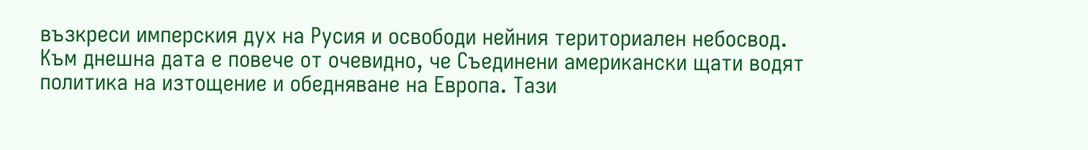възкреси имперския дух на Русия и освободи нейния териториален небосвод.
Към днешна дата е повече от очевидно, че Съединени американски щати водят политика на изтощение и обедняване на Европа. Тази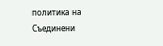политика на Съединени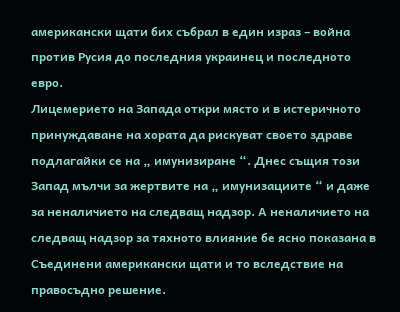американски щати бих събрал в един израз – война против Русия до последния украинец и последното евро.
Лицемерието на Запада откри място и в истеричното принуждаване на хората да рискуват своето здраве подлагайки се на „ имунизиране “. Днес същия този Запад мълчи за жертвите на „ имунизациите “ и даже за неналичието на следващ надзор. А неналичието на следващ надзор за тяхното влияние бе ясно показана в Съединени американски щати и то вследствие на правосъдно решение.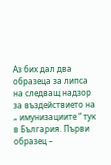Аз бих дал два образеца за липса на следващ надзор за въздействието на „ имунизациите “ тук в България. Първи образец –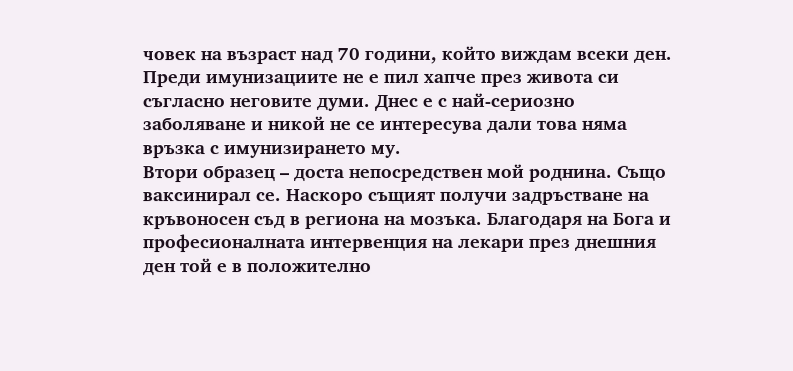човек на възраст над 70 години, който виждам всеки ден. Преди имунизациите не е пил хапче през живота си съгласно неговите думи. Днес е с най-сериозно заболяване и никой не се интересува дали това няма връзка с имунизирането му.
Втори образец – доста непосредствен мой роднина. Също ваксинирал се. Наскоро същият получи задръстване на кръвоносен съд в региона на мозъка. Благодаря на Бога и професионалната интервенция на лекари през днешния ден той е в положително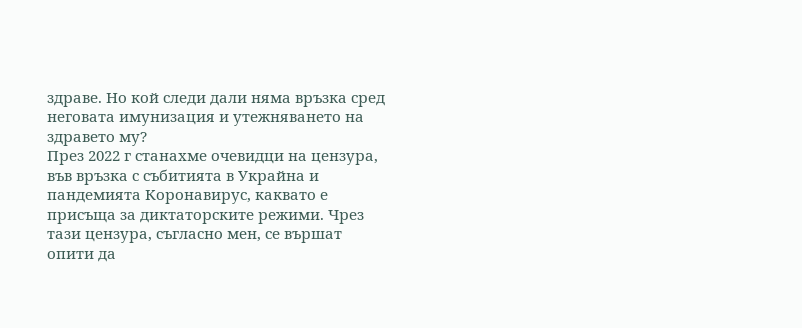здраве. Но кой следи дали няма връзка сред неговата имунизация и утежняването на здравето му?
През 2022 г станахме очевидци на цензура, във връзка с събитията в Украйна и пандемията Коронавирус, каквато е присъща за диктаторските режими. Чрез тази цензура, съгласно мен, се вършат опити да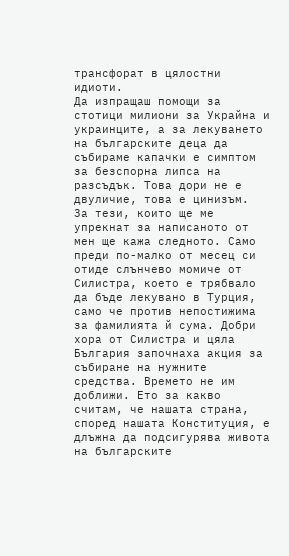трансфорат в цялостни идиоти.
Да изпращаш помощи за стотици милиони за Украйна и украинците, а за лекуването на българските деца да събираме капачки е симптом за безспорна липса на разсъдък. Това дори не е двуличие, това е цинизъм.
За тези, които ще ме упрекнат за написаното от мен ще кажа следното. Само преди по-малко от месец си отиде слънчево момиче от Силистра, което е трябвало да бъде лекувано в Турция, само че против непостижима за фамилията й сума. Добри хора от Силистра и цяла България започнаха акция за събиране на нужните средства. Времето не им доближи. Ето за какво считам, че нашата страна, според нашата Конституция, е длъжна да подсигурява живота на българските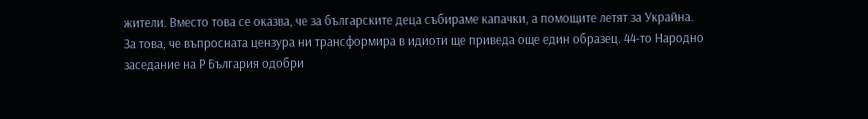жители. Вместо това се оказва, че за българските деца събираме капачки, а помощите летят за Украйна.
За това, че въпросната цензура ни трансформира в идиоти ще приведа още един образец. 44-то Народно заседание на Р България одобри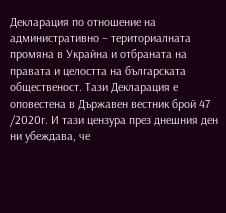Декларация по отношение на административно – териториалната промяна в Украйна и отбраната на правата и целостта на българската общественост. Тази Декларация е оповестена в Държавен вестник брой 47 /2020г. И тази цензура през днешния ден ни убеждава, че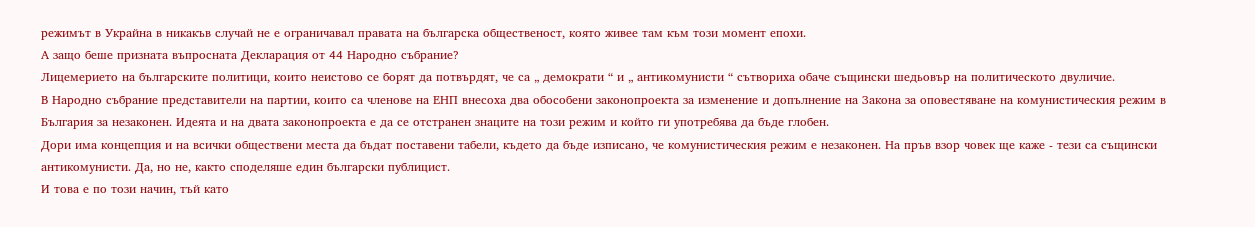режимът в Украйна в никакъв случай не е ограничавал правата на българска общественост, която живее там към този момент епохи.
А защо беше призната въпросната Декларация от 44 Народно събрание?
Лицемерието на българските политици, които неистово се борят да потвърдят, че са „ демократи “ и „ антикомунисти “ сътвориха обаче същински шедьовър на политическото двуличие.
В Народно събрание представители на партии, които са членове на ЕНП внесоха два обособени законопроекта за изменение и допълнение на Закона за оповестяване на комунистическия режим в България за незаконен. Идеята и на двата законопроекта е да се отстранен знаците на този режим и който ги употребява да бъде глобен.
Дори има концепция и на всички обществени места да бъдат поставени табели, където да бъде изписано, че комунистическия режим е незаконен. На пръв взор човек ще каже - тези са същински антикомунисти. Да, но не, както споделяше един български публицист.
И това е по този начин, тъй като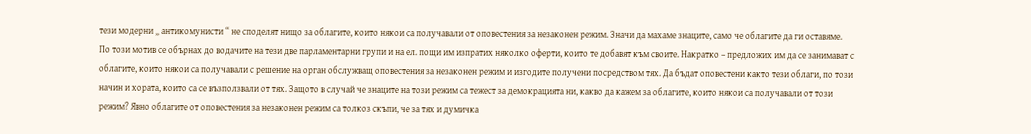тези модерни „ антикомунисти “ не споделят нищо за облагите, които някои са получавали от оповестения за незаконен режим. Значи да махаме знаците, само че облагите да ги оставяме.
По този мотив се обърнах до водачите на тези две парламентарни групи и на ел. пощи им изпратих няколко оферти, които те добавят към своите. Накратко – предложих им да се занимават с облагите, които някои са получавали с решение на орган обслужващ оповестения за незаконен режим и изгодите получени посредством тях. Да бъдат оповестени както тези облаги, по този начин и хората, които са се възползвали от тях. Защото в случай че знаците на този режим са тежест за демокрацията ни, какво да кажем за облагите, които някои са получавали от този режим? Явно облагите от оповестения за незаконен режим са толкоз скъпи, че за тях и думичка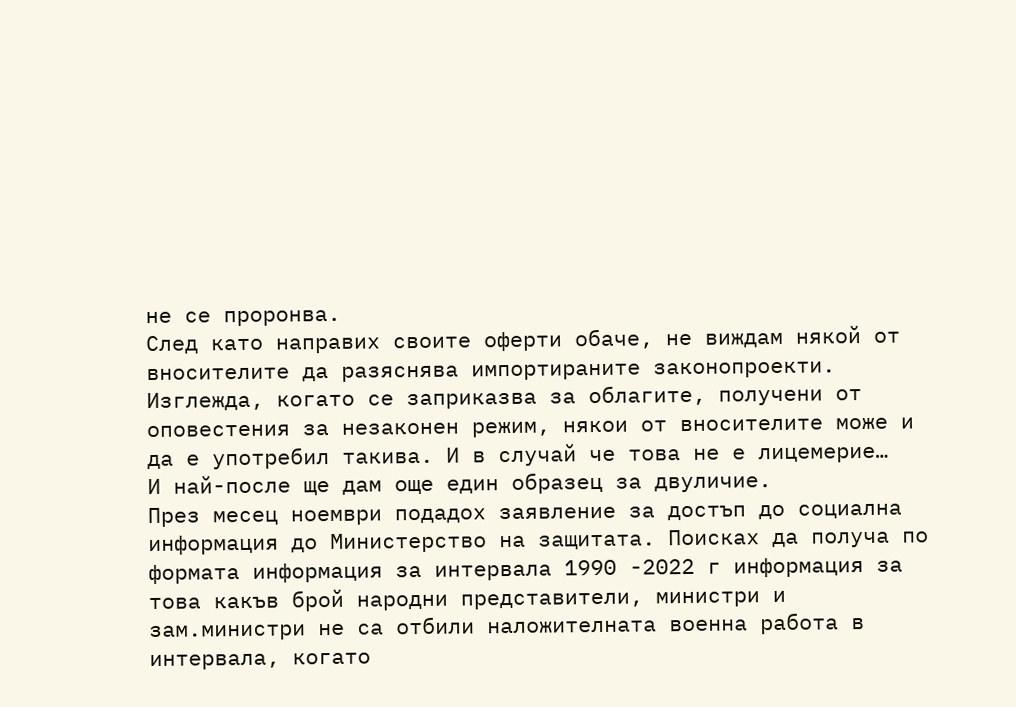не се проронва.
След като направих своите оферти обаче, не виждам някой от вносителите да разяснява импортираните законопроекти. Изглежда, когато се заприказва за облагите, получени от оповестения за незаконен режим, някои от вносителите може и да е употребил такива. И в случай че това не е лицемерие…
И най-после ще дам още един образец за двуличие.
През месец ноември подадох заявление за достъп до социална информация до Министерство на защитата. Поисках да получа по формата информация за интервала 1990 -2022 г информация за това какъв брой народни представители, министри и зам.министри не са отбили наложителната военна работа в интервала, когато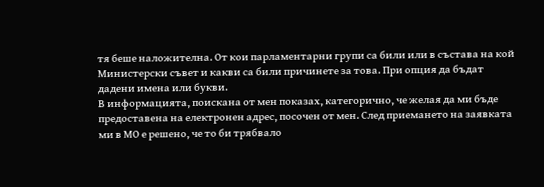тя беше наложителна. От кои парламентарни групи са били или в състава на кой Министерски съвет и какви са били причинете за това. При опция да бъдат дадени имена или букви.
В информацията, поискана от мен показах, категорично, че желая да ми бъде предоставена на електронен адрес, посочен от мен. След приемането на заявката ми в МО е решено, че то би трябвало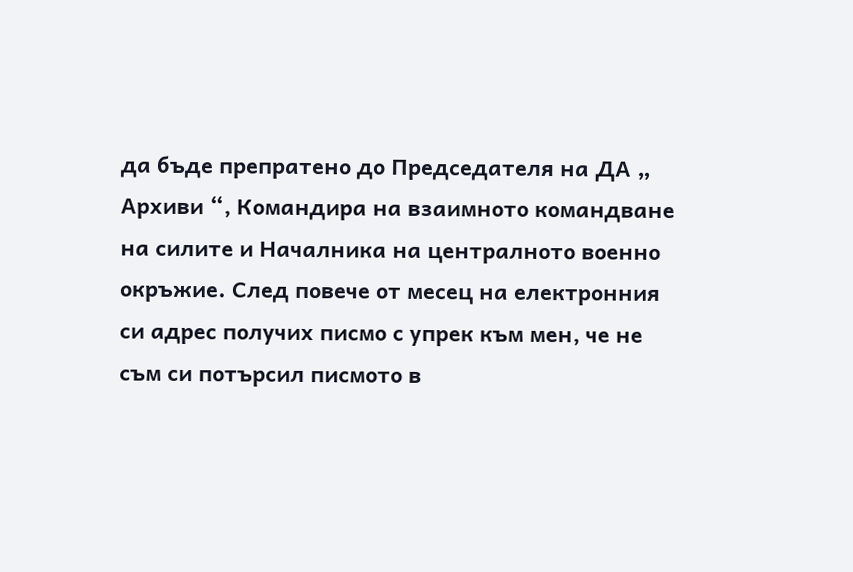да бъде препратено до Председателя на ДА „ Архиви “, Командира на взаимното командване на силите и Началника на централното военно окръжие. След повече от месец на електронния си адрес получих писмо с упрек към мен, че не съм си потърсил писмото в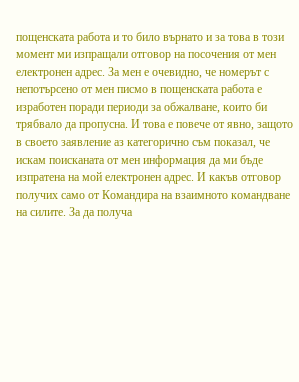пощенската работа и то било върнато и за това в този момент ми изпращали отговор на посочения от мен електронен адрес. За мен е очевидно, че номерът с непотърсено от мен писмо в пощенската работа е изработен поради периоди за обжалване, които би трябвало да пропусна. И това е повече от явно, защото в своето заявление аз категорично съм показал, че искам поисканата от мен информация да ми бъде изпратена на мой електронен адрес. И какъв отговор получих само от Командира на взаимното командване на силите. За да получа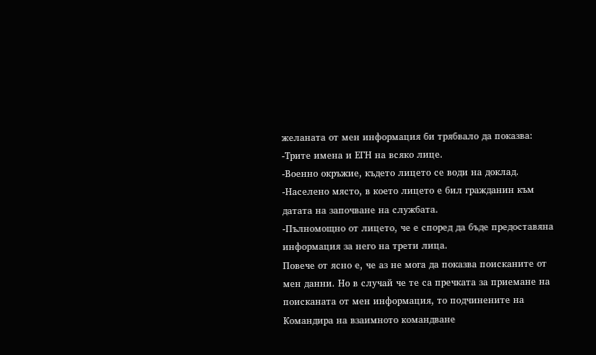желаната от мен информация би трябвало да показва:
-Трите имена и ЕГН на всяко лице.
-Военно окръжие, където лицето се води на доклад.
-Населено място, в което лицето е бил гражданин към датата на започване на службата.
-Пълномощно от лицето, че е според да бъде предоставяна информация за него на трети лица.
Повече от ясно е, че аз не мога да показва поисканите от мен данни. Но в случай че те са пречката за приемане на поисканата от мен информация, то подчинените на Командира на взаимното командване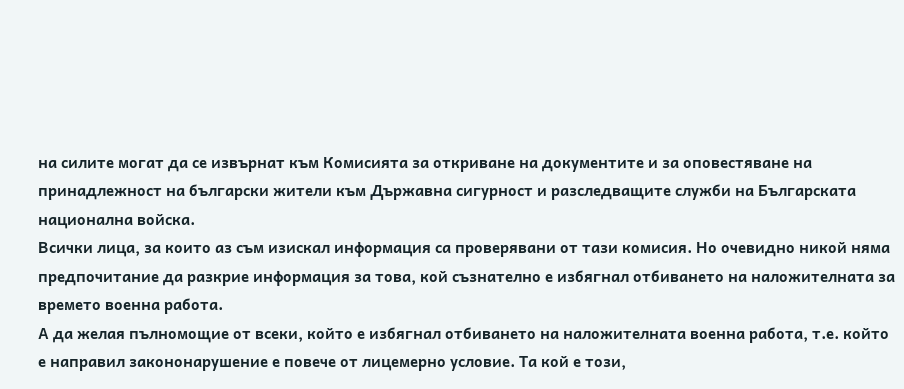на силите могат да се извърнат към Комисията за откриване на документите и за оповестяване на принадлежност на български жители към Държавна сигурност и разследващите служби на Българската национална войска.
Всички лица, за които аз съм изискал информация са проверявани от тази комисия. Но очевидно никой няма предпочитание да разкрие информация за това, кой съзнателно е избягнал отбиването на наложителната за времето военна работа.
А да желая пълномощие от всеки, който е избягнал отбиването на наложителната военна работа, т.е. който е направил закононарушение е повече от лицемерно условие. Та кой е този,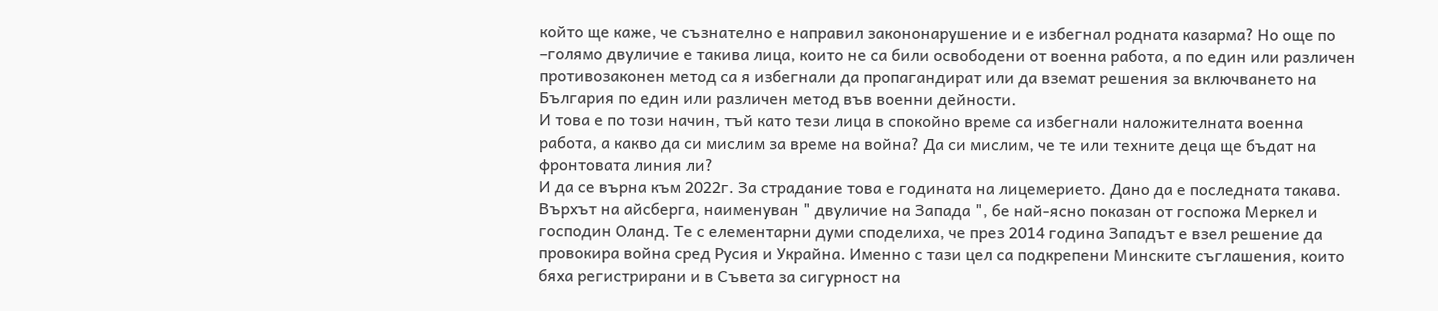който ще каже, че съзнателно е направил закононарушение и е избегнал родната казарма? Но още по –голямо двуличие е такива лица, които не са били освободени от военна работа, а по един или различен противозаконен метод са я избегнали да пропагандират или да вземат решения за включването на България по един или различен метод във военни дейности.
И това е по този начин, тъй като тези лица в спокойно време са избегнали наложителната военна работа, а какво да си мислим за време на война? Да си мислим, че те или техните деца ще бъдат на фронтовата линия ли?
И да се върна към 2022г. За страдание това е годината на лицемерието. Дано да е последната такава.
Върхът на айсберга, наименуван " двуличие на Запада ", бе най-ясно показан от госпожа Меркел и господин Оланд. Те с елементарни думи споделиха, че през 2014 година Западът е взел решение да провокира война сред Русия и Украйна. Именно с тази цел са подкрепени Минските съглашения, които бяха регистрирани и в Съвета за сигурност на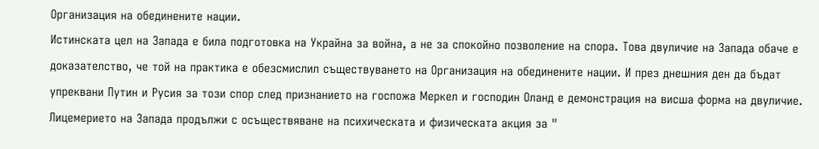Организация на обединените нации.
Истинската цел на Запада е била подготовка на Украйна за война, а не за спокойно позволение на спора. Това двуличие на Запада обаче е доказателство, че той на практика е обезсмислил съществуването на Организация на обединените нации. И през днешния ден да бъдат упреквани Путин и Русия за този спор след признанието на госпожа Меркел и господин Оланд е демонстрация на висша форма на двуличие.
Лицемерието на Запада продължи с осъществяване на психическата и физическата акция за "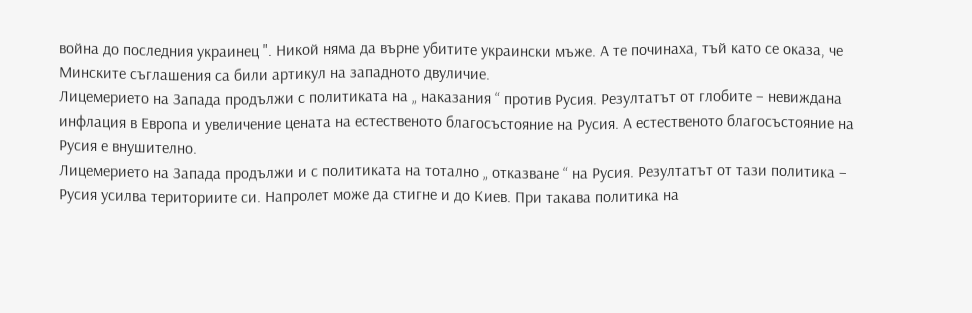война до последния украинец ". Никой няма да върне убитите украински мъже. А те починаха, тъй като се оказа, че Минските съглашения са били артикул на западното двуличие.
Лицемерието на Запада продължи с политиката на „ наказания “ против Русия. Резултатът от глобите – невиждана инфлация в Европа и увеличение цената на естественото благосъстояние на Русия. А естественото благосъстояние на Русия е внушително.
Лицемерието на Запада продължи и с политиката на тотално „ отказване “ на Русия. Резултатът от тази политика – Русия усилва териториите си. Напролет може да стигне и до Киев. При такава политика на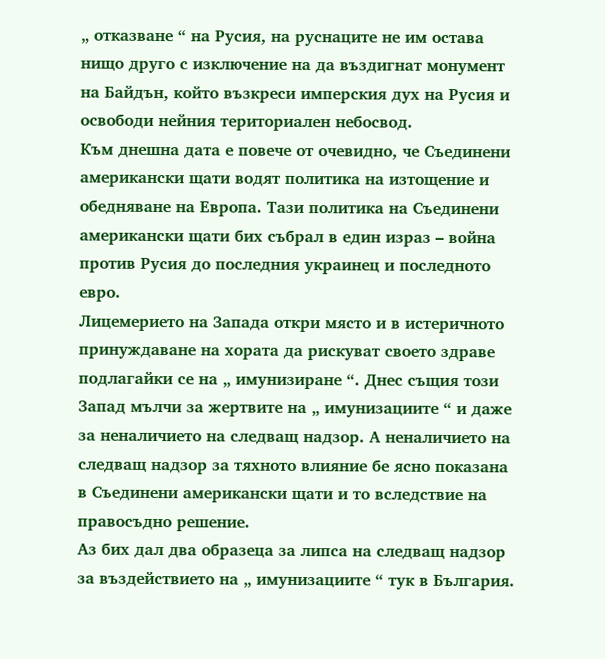„ отказване “ на Русия, на руснаците не им остава нищо друго с изключение на да въздигнат монумент на Байдън, който възкреси имперския дух на Русия и освободи нейния териториален небосвод.
Към днешна дата е повече от очевидно, че Съединени американски щати водят политика на изтощение и обедняване на Европа. Тази политика на Съединени американски щати бих събрал в един израз – война против Русия до последния украинец и последното евро.
Лицемерието на Запада откри място и в истеричното принуждаване на хората да рискуват своето здраве подлагайки се на „ имунизиране “. Днес същия този Запад мълчи за жертвите на „ имунизациите “ и даже за неналичието на следващ надзор. А неналичието на следващ надзор за тяхното влияние бе ясно показана в Съединени американски щати и то вследствие на правосъдно решение.
Аз бих дал два образеца за липса на следващ надзор за въздействието на „ имунизациите “ тук в България.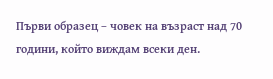Първи образец – човек на възраст над 70 години, който виждам всеки ден.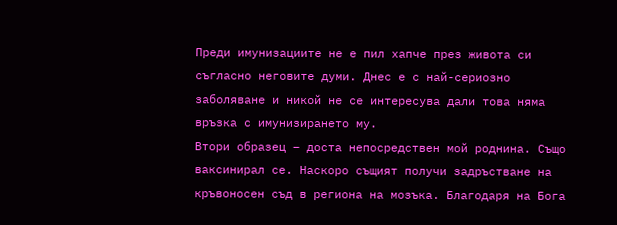Преди имунизациите не е пил хапче през живота си съгласно неговите думи. Днес е с най-сериозно заболяване и никой не се интересува дали това няма връзка с имунизирането му.
Втори образец – доста непосредствен мой роднина. Също ваксинирал се. Наскоро същият получи задръстване на кръвоносен съд в региона на мозъка. Благодаря на Бога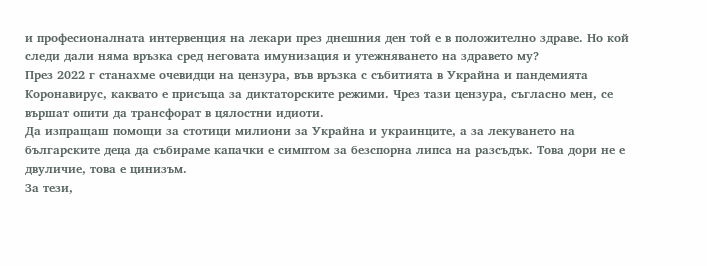и професионалната интервенция на лекари през днешния ден той е в положително здраве. Но кой следи дали няма връзка сред неговата имунизация и утежняването на здравето му?
През 2022 г станахме очевидци на цензура, във връзка с събитията в Украйна и пандемията Коронавирус, каквато е присъща за диктаторските режими. Чрез тази цензура, съгласно мен, се вършат опити да трансфорат в цялостни идиоти.
Да изпращаш помощи за стотици милиони за Украйна и украинците, а за лекуването на българските деца да събираме капачки е симптом за безспорна липса на разсъдък. Това дори не е двуличие, това е цинизъм.
За тези,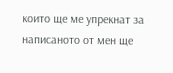които ще ме упрекнат за написаното от мен ще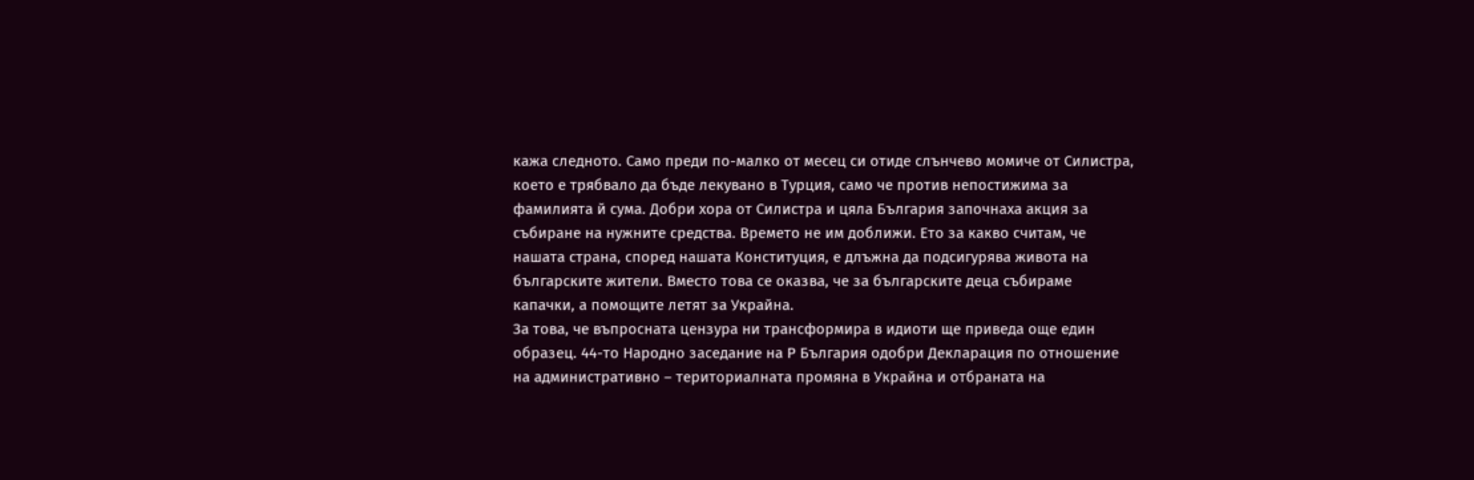кажа следното. Само преди по-малко от месец си отиде слънчево момиче от Силистра, което е трябвало да бъде лекувано в Турция, само че против непостижима за фамилията й сума. Добри хора от Силистра и цяла България започнаха акция за събиране на нужните средства. Времето не им доближи. Ето за какво считам, че нашата страна, според нашата Конституция, е длъжна да подсигурява живота на българските жители. Вместо това се оказва, че за българските деца събираме капачки, а помощите летят за Украйна.
За това, че въпросната цензура ни трансформира в идиоти ще приведа още един образец. 44-то Народно заседание на Р България одобри Декларация по отношение на административно – териториалната промяна в Украйна и отбраната на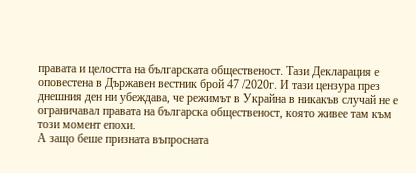правата и целостта на българската общественост. Тази Декларация е оповестена в Държавен вестник брой 47 /2020г. И тази цензура през днешния ден ни убеждава, че режимът в Украйна в никакъв случай не е ограничавал правата на българска общественост, която живее там към този момент епохи.
А защо беше призната въпросната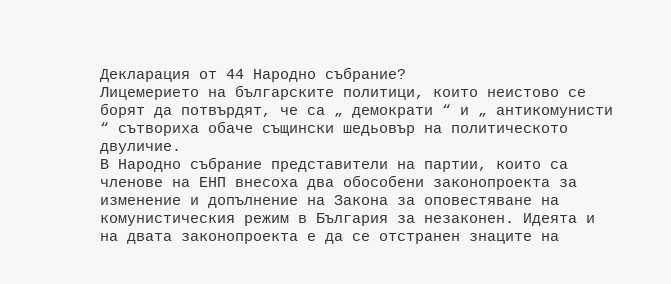Декларация от 44 Народно събрание?
Лицемерието на българските политици, които неистово се борят да потвърдят, че са „ демократи “ и „ антикомунисти “ сътвориха обаче същински шедьовър на политическото двуличие.
В Народно събрание представители на партии, които са членове на ЕНП внесоха два обособени законопроекта за изменение и допълнение на Закона за оповестяване на комунистическия режим в България за незаконен. Идеята и на двата законопроекта е да се отстранен знаците на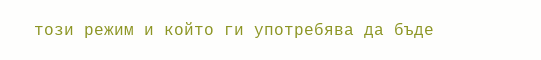този режим и който ги употребява да бъде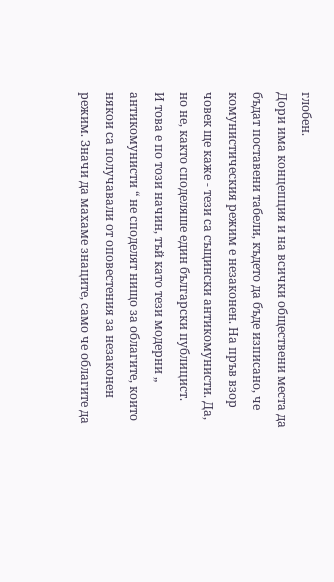глобен.
Дори има концепция и на всички обществени места да бъдат поставени табели, където да бъде изписано, че комунистическия режим е незаконен. На пръв взор човек ще каже - тези са същински антикомунисти. Да, но не, както споделяше един български публицист.
И това е по този начин, тъй като тези модерни „ антикомунисти “ не споделят нищо за облагите, които някои са получавали от оповестения за незаконен режим. Значи да махаме знаците, само че облагите да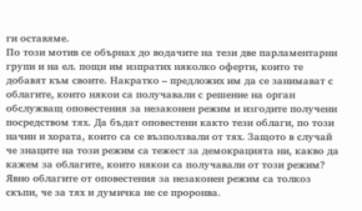ги оставяме.
По този мотив се обърнах до водачите на тези две парламентарни групи и на ел. пощи им изпратих няколко оферти, които те добавят към своите. Накратко – предложих им да се занимават с облагите, които някои са получавали с решение на орган обслужващ оповестения за незаконен режим и изгодите получени посредством тях. Да бъдат оповестени както тези облаги, по този начин и хората, които са се възползвали от тях. Защото в случай че знаците на този режим са тежест за демокрацията ни, какво да кажем за облагите, които някои са получавали от този режим? Явно облагите от оповестения за незаконен режим са толкоз скъпи, че за тях и думичка не се проронва.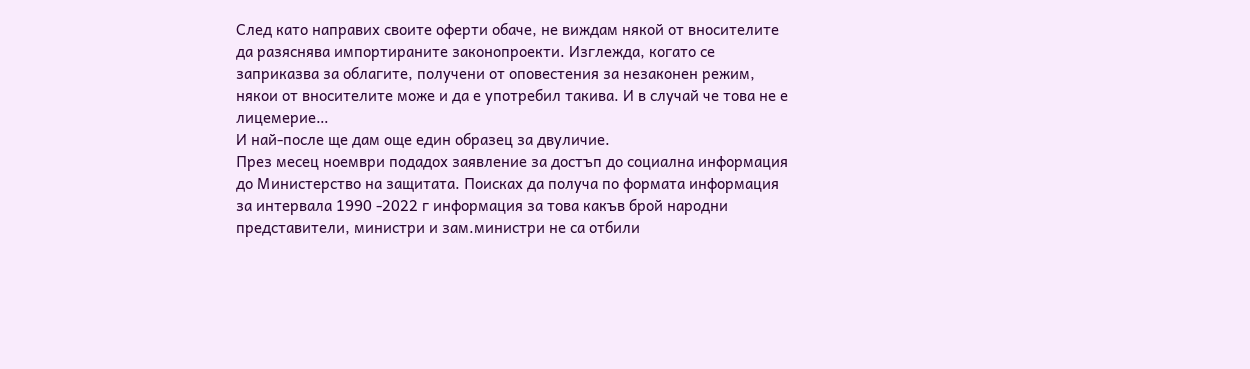След като направих своите оферти обаче, не виждам някой от вносителите да разяснява импортираните законопроекти. Изглежда, когато се заприказва за облагите, получени от оповестения за незаконен режим, някои от вносителите може и да е употребил такива. И в случай че това не е лицемерие…
И най-после ще дам още един образец за двуличие.
През месец ноември подадох заявление за достъп до социална информация до Министерство на защитата. Поисках да получа по формата информация за интервала 1990 -2022 г информация за това какъв брой народни представители, министри и зам.министри не са отбили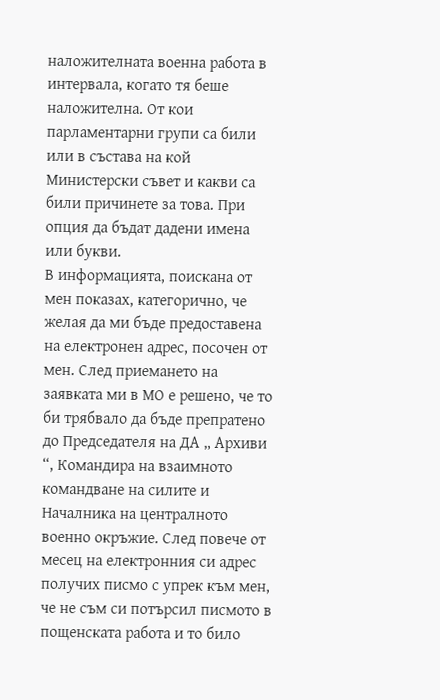наложителната военна работа в интервала, когато тя беше наложителна. От кои парламентарни групи са били или в състава на кой Министерски съвет и какви са били причинете за това. При опция да бъдат дадени имена или букви.
В информацията, поискана от мен показах, категорично, че желая да ми бъде предоставена на електронен адрес, посочен от мен. След приемането на заявката ми в МО е решено, че то би трябвало да бъде препратено до Председателя на ДА „ Архиви “, Командира на взаимното командване на силите и Началника на централното военно окръжие. След повече от месец на електронния си адрес получих писмо с упрек към мен, че не съм си потърсил писмото в пощенската работа и то било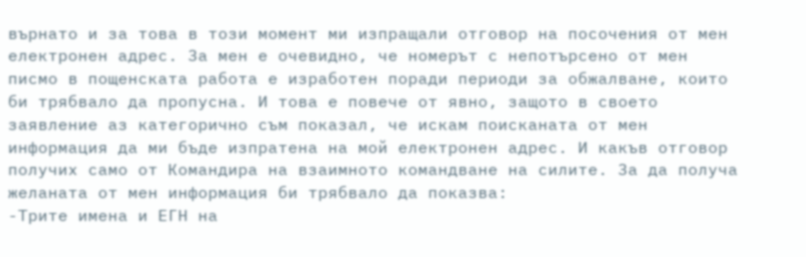върнато и за това в този момент ми изпращали отговор на посочения от мен електронен адрес. За мен е очевидно, че номерът с непотърсено от мен писмо в пощенската работа е изработен поради периоди за обжалване, които би трябвало да пропусна. И това е повече от явно, защото в своето заявление аз категорично съм показал, че искам поисканата от мен информация да ми бъде изпратена на мой електронен адрес. И какъв отговор получих само от Командира на взаимното командване на силите. За да получа желаната от мен информация би трябвало да показва:
-Трите имена и ЕГН на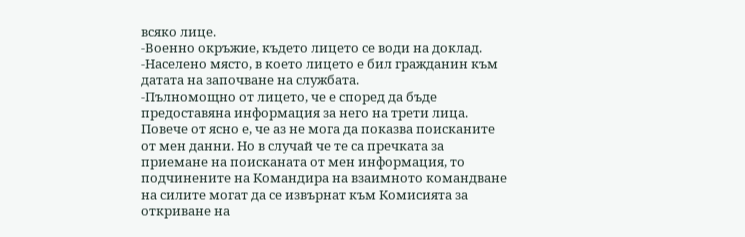всяко лице.
-Военно окръжие, където лицето се води на доклад.
-Населено място, в което лицето е бил гражданин към датата на започване на службата.
-Пълномощно от лицето, че е според да бъде предоставяна информация за него на трети лица.
Повече от ясно е, че аз не мога да показва поисканите от мен данни. Но в случай че те са пречката за приемане на поисканата от мен информация, то подчинените на Командира на взаимното командване на силите могат да се извърнат към Комисията за откриване на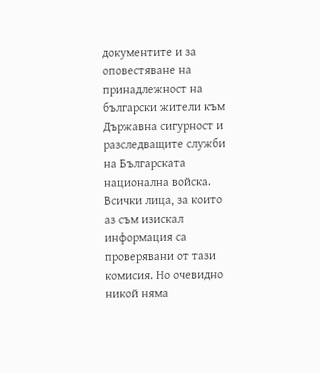документите и за оповестяване на принадлежност на български жители към Държавна сигурност и разследващите служби на Българската национална войска.
Всички лица, за които аз съм изискал информация са проверявани от тази комисия. Но очевидно никой няма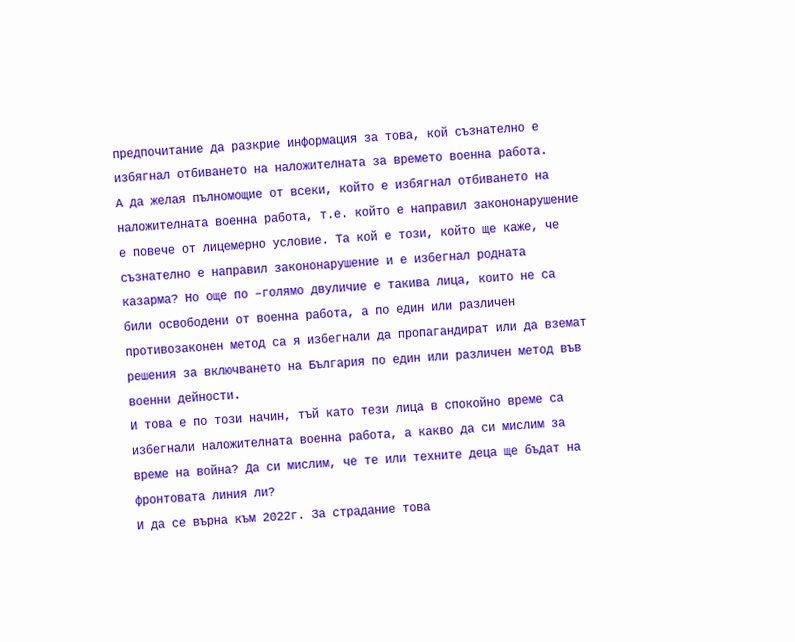предпочитание да разкрие информация за това, кой съзнателно е избягнал отбиването на наложителната за времето военна работа.
А да желая пълномощие от всеки, който е избягнал отбиването на наложителната военна работа, т.е. който е направил закононарушение е повече от лицемерно условие. Та кой е този, който ще каже, че съзнателно е направил закононарушение и е избегнал родната казарма? Но още по –голямо двуличие е такива лица, които не са били освободени от военна работа, а по един или различен противозаконен метод са я избегнали да пропагандират или да вземат решения за включването на България по един или различен метод във военни дейности.
И това е по този начин, тъй като тези лица в спокойно време са избегнали наложителната военна работа, а какво да си мислим за време на война? Да си мислим, че те или техните деца ще бъдат на фронтовата линия ли?
И да се върна към 2022г. За страдание това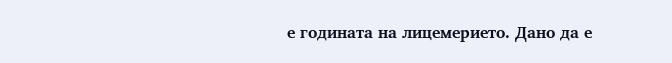е годината на лицемерието. Дано да е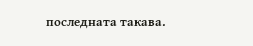последната такава.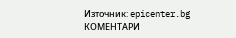Източник: epicenter.bg
КОМЕНТАРИ